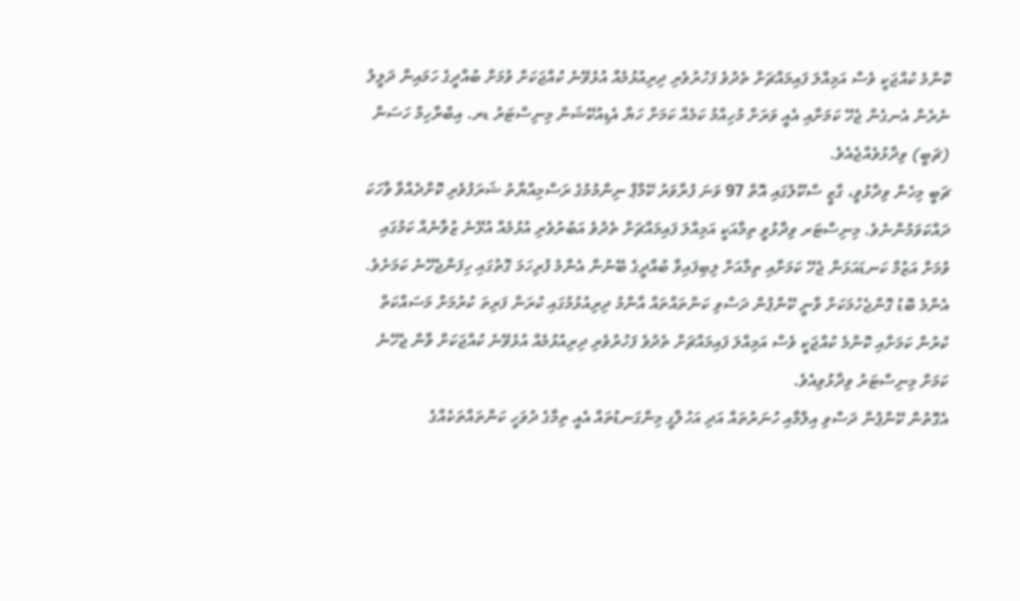ކޮންމެ ކުއްޖަކީ ވެސް އަމިއްލަ ފައިމައްޗަށް ތެދުވެ ފަހުރުވެރި ދިރިއުޅުމެއް އުޅެވޭނެ ކުއްޖަކަށް ވުމަށް ބުއްދީގެ ހަމައިން ދަލީލު ނެރެން އެނގެން ޖެހޭ ކަމަށާއި އެއީ ވަރަށް މުހިއްމު ކަމެއް ކަމަށް ހަޔާ އެޑިއުކޭޝަން މިނިސްޓަރު ޑރ. އިބްރާހިމް ހަސަން (ޗަބީ) ވިދާޅުވެއްޖެއެވެ.
ޗަބީ މިހެން ވިދާޅުވީ، ގާޒީ ސްކޫލުގައި އޮތް 97 ވަނަ ފުރާވަރު ކޭމްޕް ނިންމުމުގެ ރަސްމިއްޔާތު ޝަރަފުވެރި ކޮށްދެއްވާ ވާހަކަ ދައްކަވަމުންނެވެ. މިނިސްޓަރ ވިދާޅުވީ ތިމާއަކީ އަމިއްލަ ފައިމައްޗަށް ތެދުވެ އަބުރުވެރި އުޅުމެއް އުޅޭނެ ޒުވާނެއް ކަމުގައި ވުމަށް އަޒުމް ކަނޑައަޅަން ޖެހޭ ކަމަށާއި ތިމާއަށް ލިބިފައިވާ ބުއްދީގެ ބޭނުން އެންމެ ފުރިހަމަ ގޮތުގައި ހިފަންޖެހޭނެ ކަމަށެވެ.
އެންމެ ބޮޑު ގޮންޖެހުމަކަށް ވާނީ ކޭންޕުން ދަސްވި ކަންތައްތައް އާންމު ދިރިއުޅުމުގައި ކުރަން ފަރިތަ ކުރުމަށް މަސައްކަތް ކުރުން ކަމަށާއި ކޮންމެ ކުއްޖަކީ ވެސް އަމިއްލަ ފައިމައްޗަށް ތެދުވެ ފަހުރުވެރި ދިރިއުޅުމެއް އުޅެވޭނެ ކުއްޖަކަށް ވާން ޖެހޭނެ ކަމަށް މިނިސްޓަރު ވިދާޅުވިއެވެ.
އެގޮތުން ކޭންޕުން ދަސްވި އިލްމާއި ހުނަރުތައް އަދި އަހުލާގީ މިންގަނޑުތައް އެއީ ތިމާގެ ދުވަހީ ކަންތައްތަކެއްގެ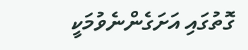ގޮތުގައި އަށަގެންނެވުމަކީ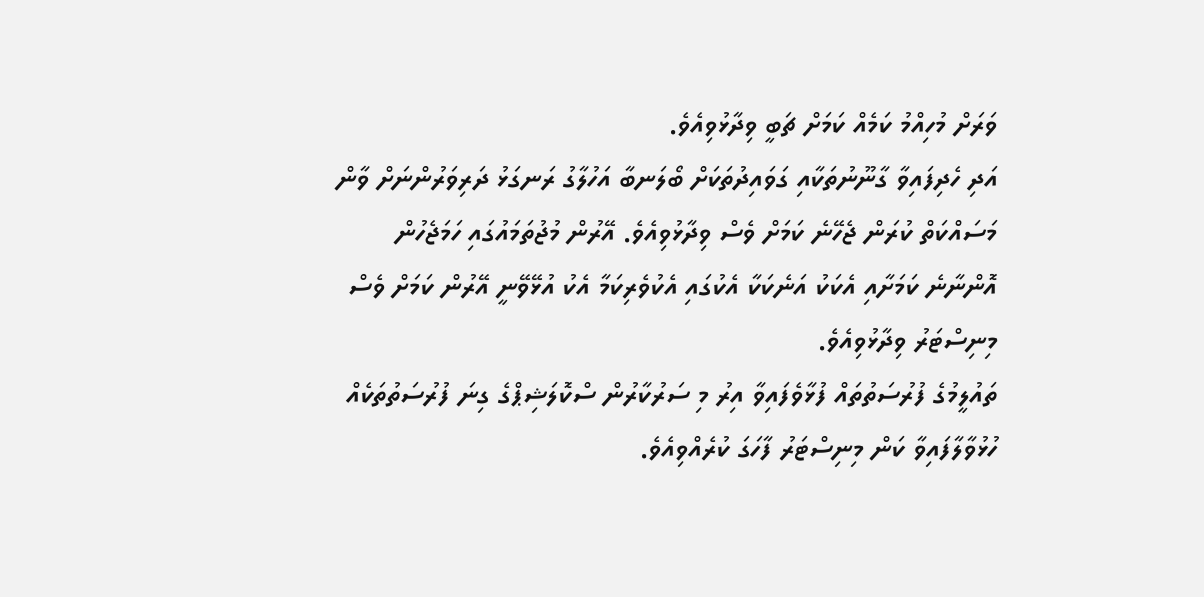ވަރަށް މުހިއްމު ކަމެއް ކަމަށް ޗަބީ ވިދާޅުވިއެވެ.
އަދި ހެދިފައިވާ ގާނޫނުތަކާއި ގަވައިދުތަކަށް ބޯލަނބާ އަހުލާގު ރަނގަޅު ދަރިވަރުންނަށް ވާން މަސައްކަތް ކުރަން ޖެހޭނެ ކަމަށް ވެސް ވިދާޅުވިއެވެ. އޭރުން މުޖުތަމައުގައި ހަމަޖެހުން އޮންނާނެ ކަމަށާއި އެކަކު އަނެކަކާ އެކުގައި އެކުވެރިކަމާ އެކު އުޅޭވޭނީ އޭރުން ކަމަށް ވެސް މިނިސްޓަރު ވިދާޅުވިއެވެ.
ތައުލީމުގެ ފުރުސަތުތައް ފުޅާވެފައިވާ އިރު މި ސަރުކާރުން ސްކޮލަޝިޕްގެ ގިނަ ފުރުސަތުތަކެއް ހުޅުވާލާފައިވާ ކަން މިނިސްޓަރު ފާހަގަ ކުރެއްވިއެވެ.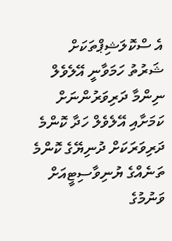އެ ސްކޮލަޝިޕްތަކަށް ޝަރުތު ހަމަވާނީ އޭލެވެލް ނިންމާ ދަރިވަރުންނަށް ކަމަށާއި އޭލެވެލް ހަދާ ކޮންމެ ދަރިވަރަކަށް ދުނިޔޭގެ ކޮންމެ ތަނެއްގެ ޔުނިވާސިޓީއަށް ވަނުމުގެ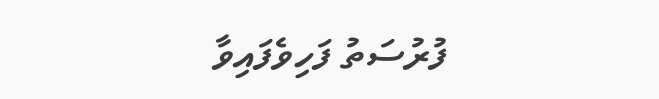ފުރުސަތު ފަހިވެފައިވާ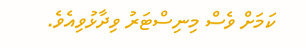ކަމަށް ވެސް މިނިސްޓަރު ވިދާޅުވިއެވެ.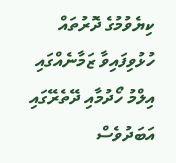ކިޔެވުމުގެ ދޮރުތައް ހުޅުވިފައިވާ ޒަމާނެއްގައި އިލްމު ހޯދުމާއި ދޭތެރޭގައި އަބަދުވެސް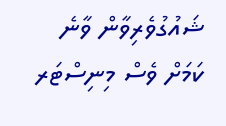ޝައުގުވެރިވާން ވާނެ ކަމަށް ވެސް މިނިސްޓަރ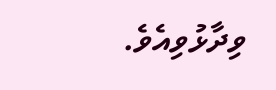ވިދާޅުވިއެވެ.